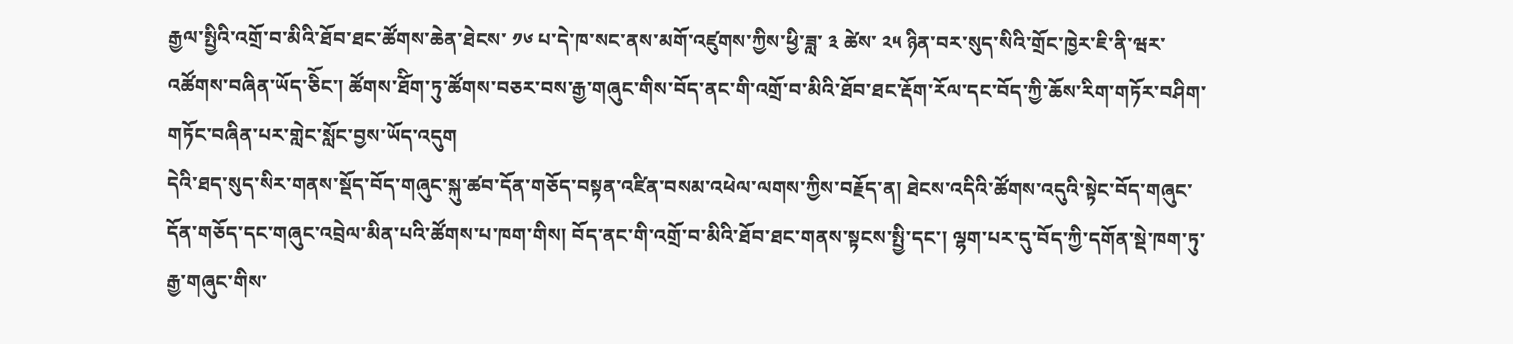རྒྱལ་སྤྱིའི་འགྲོ་བ་མིའི་ཐོབ་ཐང་ཚོགས་ཆེན་ཐེངས་ ༡༦ པ་དེ་ཁ་སང་ནས་མགོ་འཛུགས་ཀྱིས་ཕྱི་ཟླ་ ༣ ཚེས་ ༢༥ ཉིན་བར་སུད་སིའི་གྲོང་ཁྱེར་ཇི་ནི་ཝར་འཚོགས་བཞིན་ཡོད་ཅིོང་། ཚོགས་ཐོིག་ཏུ་ཚོགས་བཅར་བས་རྒྱ་གཞུང་གིས་བོད་ནང་གི་འགྲོ་བ་མིའི་ཐོབ་ཐང་རྡོག་རོལ་དང་བོད་ཀྱི་ཆོས་རིག་གཏོར་བཤིག་གཏོང་བཞིན་པར་གླེང་སློང་བྱས་ཡོད་འདུག
དེའི་ཐད་སུད་སིར་གནས་སྡོད་བོད་གཞུང་སྐུ་ཚབ་དོན་གཅོད་བསྟན་འཛིན་བསམ་འཕེལ་ལགས་ཀྱིས་བརྗོད་ན། ཐེངས་འདིའི་ཚོགས་འདུའི་སྟེང་བོད་གཞུང་དོན་གཅོད་དང་གཞུང་འབྲེལ་མིན་པའི་ཚོགས་པ་ཁག་གིས། བོད་ནང་གི་འགྲོ་བ་མིའི་ཐོབ་ཐང་གནས་སྟངས་སྤྱི་དང་། ལྷག་པར་དུ་བོད་ཀྱི་དགོན་སྡེ་ཁག་ཏུ་རྒྱ་གཞུང་གིས་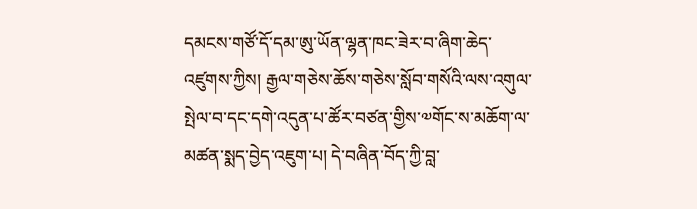དམངས་གཙོ་དོ་དམ་ཨུ་ཡོན་ལྷན་ཁང་ཟེར་བ་ཞིག་ཆེད་འཛུགས་ཀྱིས། རྒྱལ་གཅེས་ཆོས་གཅེས་སློབ་གསོའི་ལས་འགུལ་སྤེལ་བ་དང་དགེ་འདུན་པ་ཚོར་བཙན་གྱིས་༧གོང་ས་མཆོག་ལ་མཚན་སྨད་བྱེད་འཇུག་པ། དེ་བཞིན་བོད་ཀྱི་བླ་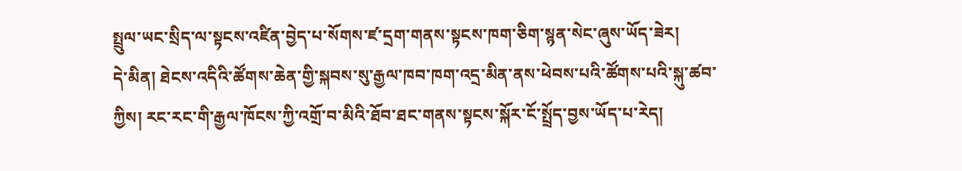སྤྲུལ་ཡང་སྲིད་ལ་སྟངས་འཛིན་བྱེད་པ་སོགས་ཛ་དྲག་གནས་སྟངས་ཁག་ཅིག་སྙན་སེང་ཞུས་ཡོད་ཟེར།
དེ་མིན། ཐེངས་འདིའི་ཚོགས་ཆེན་གྱི་སྐབས་སུ་རྒྱལ་ཁབ་ཁག་འདྲ་མིན་ནས་ཕེབས་པའི་ཚོགས་པའི་སྐུ་ཚབ་ཀྱིས། རང་རང་གི་རྒྱལ་ཁོངས་ཀྱི་འགྲོ་བ་མིའི་ཐོབ་ཐང་གནས་སྟངས་སྐོར་ངོ་སྤྲོད་བྱས་ཡོད་པ་རེད།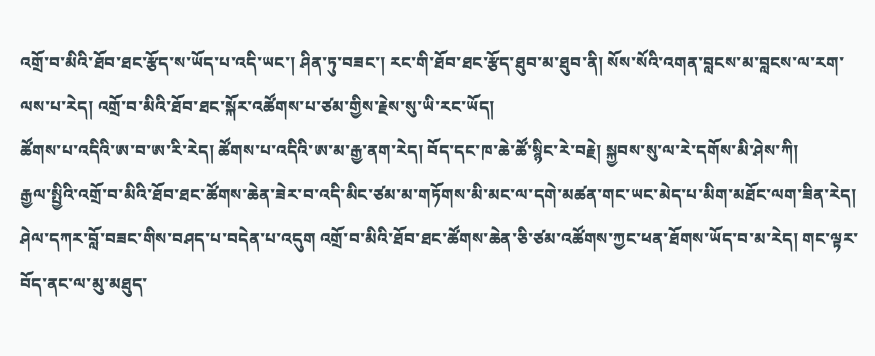འགྲོ་བ་མིའི་ཐོབ་ཐང་རྩོད་ས་ཡོད་པ་འདི་ཡང་། ཤིན་ཏུ་བཟང་། རང་གི་ཐོབ་ཐང་རྩོད་ཐུབ་མ་ཐུབ་ནི། སོས་སོའི་འགན་བླངས་མ་བླངས་ལ་རག་ལས་པ་རེད། འགྲོ་བ་མིའི་ཐོབ་ཐང་སྐོར་འཚོགས་པ་ཙམ་གྱིས་རྗེས་སུ་ཡི་རང་ཡོད།
ཚོགས་པ་འདིའི་ཨ་བ་ཨ་རི་རེད། ཚོགས་པ་འདིའི་ཨ་མ་རྒྱ་ནག་རེད། བོད་དང་ཁ་ཆེ་ཚོ་སྙིང་རེ་བརྗེ། སྐྱབས་སུ་ལ་རེ་དགོས་མི་ཤེས་ཀི།
རྒྱལ་སྤྱིའི་འགྲོ་བ་མིའི་ཐོབ་ཐང་ཚོགས་ཆེན་ཟེར་བ་འདི་མིང་ཙམ་མ་གཏོགས་མི་མང་ལ་དགེ་མཚན་གང་ཡང་མེད་པ་མིག་མཐོང་ལག་ཟིན་རེད།
ཤེལ་དཀར་བློ་བཟང་གིས་བཤད་པ་བདེན་པ་འདུག འགྲོ་བ་མིའི་ཐོབ་ཐང་ཚོགས་ཆེན་ཅི་ཙམ་འཚོགས་ཀྱང་ཕན་ཐོགས་ཡོད་བ་མ་རེད། གང་ལྟར་བོད་ནང་ལ་མུ་མཐུད་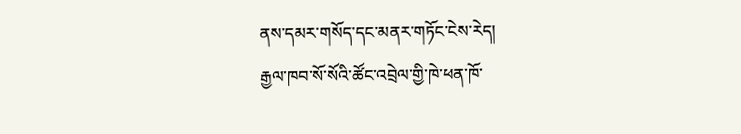ནས་དམར་གསོད་དང་མནར་གཏོང་ངེས་རེད།
རྒྱལ་ཁབ་སོ་སོའི་ཚོང་འབྲེལ་གྱི་ཁེ་ཕན་ཁོ་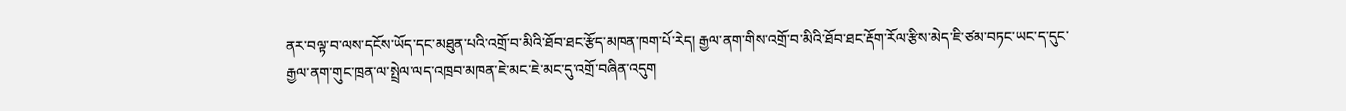ནར་བལྟ་བ་ལས་དངོས་ཡོད་དང་མཐུན་པའི་འགྲོ་བ་མིའི་ཐོབ་ཐང་རྩོད་མཁན་ཁག་པོ་རེད། རྒྱལ་ནག་གིས་འགྲོ་བ་མིའི་ཐོབ་ཐང་རྡོག་རོལ་རྩིས་མེད་ཇི་ཙམ་བཏང་ཡང་ད་དུང་རྒྱལ་ནག་གུང་ཁྲན་ལ་སྤྲེལ་ལད་འཁྲབ་མཁན་ཇེ་མང་ཇེ་མང་དུ་འགྲོ་བཞིན་འདུག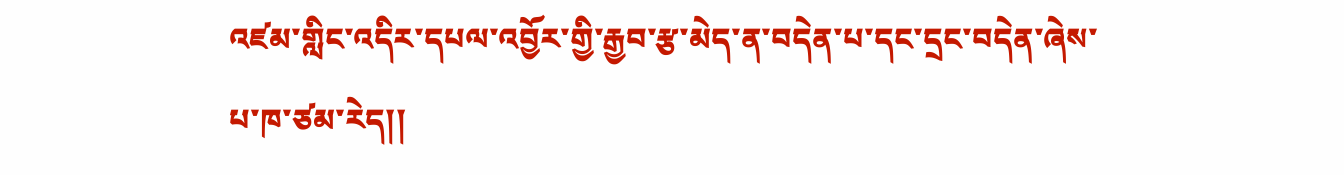འཛམ་གླིང་འདིར་དཔལ་འབྱོར་གྱི་རྒྱབ་རྩ་མེད་ན་བདེན་པ་དང་དྲང་བདེན་ཞེས་པ་ཁ་ཙམ་རེད།།